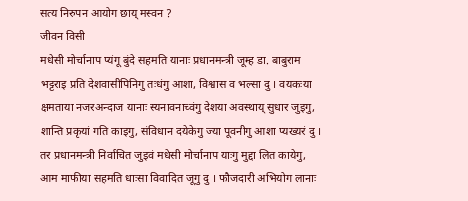सत्य निरुपन आयोग छाय् मस्वन ?
जीवन विसी
मधेसी मोर्चानाप प्यंगू बुंदे सहमति यानाः प्रधानमन्त्री जूम्ह डा. बाबुराम भट्टराइ प्रति देशवासीपिनिगु तःधंगु आशा, विश्वास व भल्सा दु । वयकःया क्षमताया नजरअन्दाज यानाः स्यनावनाच्वंगु देशया अवस्थाय् सुधार जुइगु, शान्ति प्रकृयां गति काइगु, संविधान दयेकेगु ज्या पूवनीगु आशा प्यख्यरं दु । तर प्रधानमन्त्री निर्वाचित जुइवं मधेसी मोर्चानाप याःगु मुद्दा लित कायेगु, आम माफीया सहमति धाःसा विवादित जूगु दु । फौजदारी अभियोग लानाः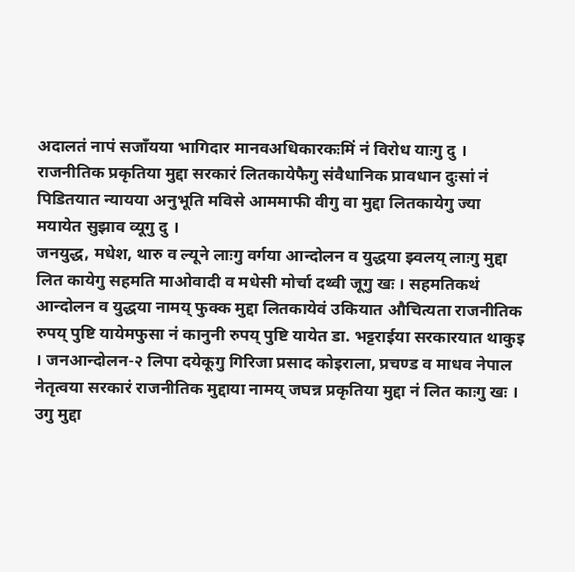अदालतं नापं सजाँयया भागिदार मानवअधिकारकःमिं नं विरोध याःगु दु । राजनीतिक प्रकृतिया मुद्दा सरकारं लितकायेफैगु संवैधानिक प्रावधान दुःसां नं पिडितयात न्यायया अनुभूति मविसे आममाफी वीगु वा मुद्दा लितकायेगु ज्या मयायेत सुझाव व्यूगु दु ।
जनयुद्ध, मधेश, थारु व ल्यूने लाःगु वर्गया आन्दोलन व युद्धया झ्वलय् लाःगु मुद्दा लित कायेगु सहमति माओवादी व मधेसी मोर्चा दथ्वी जूगु खः । सहमतिकथं आन्दोलन व युद्धया नामय् फुक्क मुद्दा लितकायेवं उकियात औचित्यता राजनीतिक रुपय् पुष्टि यायेमफुसा नं कानुनी रुपय् पुष्टि यायेत डा. भट्टराईया सरकारयात थाकुइ । जनआन्दोलन-२ लिपा दयेकूगु गिरिजा प्रसाद कोइराला, प्रचण्ड व माधव नेपाल नेतृत्वया सरकारं राजनीतिक मुद्दाया नामय् जघन्न प्रकृतिया मुद्दा नं लित काःगु खः । उगु मुद्दा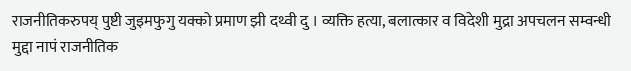राजनीतिकरुपय् पुष्टी जुइमफुगु यक्को प्रमाण झी दथ्वी दु । व्यक्ति हत्या, बलात्कार व विदेशी मुद्रा अपचलन सम्वन्धी मुद्दा नापं राजनीतिक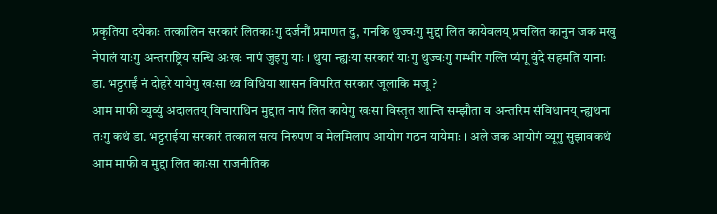प्रकृतिया दयेकाः तत्कालिन सरकारं लितकाःगु दर्जनौं प्रमाणत दु, गनकि थुज्वःगु मुद्दा लित कायेवलय् प्रचलित कानुन जक मखु नेपालं याःगु अन्तराष्ट्रिय सन्धि अःखः नापं जुइगु याः । थुया न्ह्यःया सरकारं याःगु थुज्वःगु गम्भीर गल्ति प्यंगू वुंदे सहमति यानाः डा. भट्टराईं नं दोहरे यायेगु खःसा थ्व विधिया शासन विपरित सरकार जूलाकि मजू ?
आम माफी व्युव्युं अदालतय् विचाराधिन मुद्दात नापं लित कायेगु खःसा विस्तृत शान्ति सम्झौता व अन्तरिम संविधानय् न्ह्यथना तःगु कथं डा. भट्टराईया सरकारं तत्काल सत्य निरुपण व मेलमिलाप आयोग गठन यायेमाः । अले जक आयोगं व्यूगु सुझावकथं आम माफी व मुद्दा लित काःसा राजनीतिक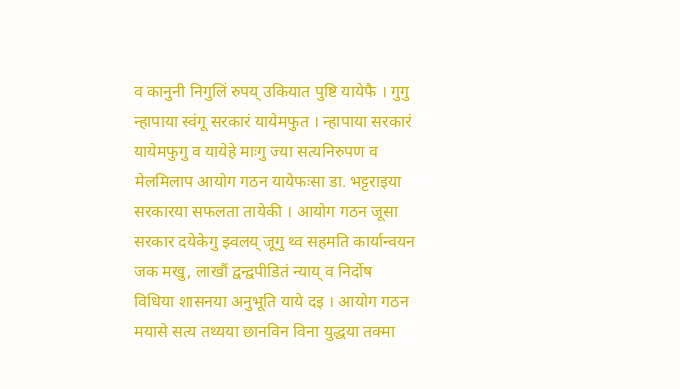व कानुनी निगुलिं रुपय् उकियात पुष्टि यायेफै । गुगु न्हापाया स्वंगू सरकारं यायेमफुत । न्हापाया सरकारं यायेमफुगु व यायेहे माःगु ज्या सत्यनिरुपण व मेलमिलाप आयोग गठन यायेफःसा डा. भट्टराइया सरकारया सफलता तायेकी । आयोग गठन जूसा सरकार दयेकेगु झ्वलय् जूगु थ्व सहमति कार्यान्वयन जक मखु, लाखौं द्वन्द्वपीडितं न्याय् व निर्दोष विधिया शासनया अनुभूति याये दइ । आयोग गठन मयासे सत्य तथ्यया छानविन विना युद्धया तक्मा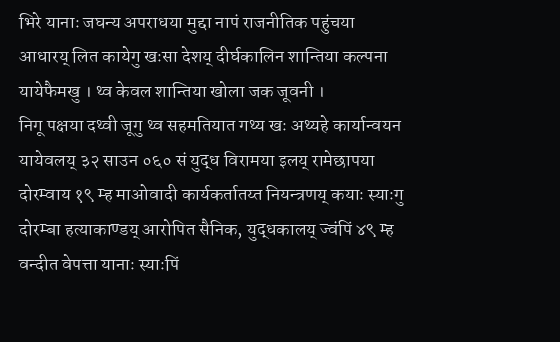भिरे यानाः जघन्य अपराधया मुद्दा नापं राजनीतिक पहुंचया आधारय् लित कायेगु खःसा देशय् दीर्घकालिन शान्तिया कल्पना यायेफैमखु । थ्व केवल शान्तिया खोला जक जूवनी ।
निगू पक्षया दथ्वी जूगु थ्व सहमतियात गथ्य खः अथ्यहे कार्यान्वयन यायेवलय् ३२ साउन ०६० सं युद्ध विरामया इलय् रामेछापया दोरम्वाय १९ म्ह माओवादी कार्यकर्तातय्त नियन्त्रणय् कयाः स्याःगु दोरम्बा हत्याकाण्डय् आरोपित सैनिक, युद्धकालय् ज्वंपिं ४९ म्ह वन्दीत वेपत्ता यानाः स्याःपिं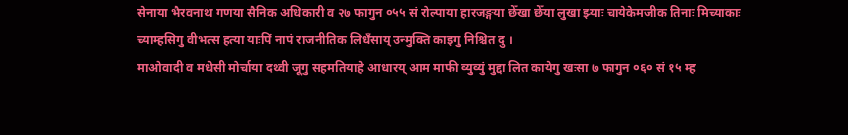सेनाया भैरवनाथ गणया सैनिक अधिकारी व २७ फागुन ०५५ सं रोल्पाया हारजङ्गया छेँखा छेँया लुखा झ्याः चायेकेमजीक तिनाः मिच्याकाः च्याम्हसिगु वीभत्स हत्या याःपिं नापं राजनीतिक लिधँसाय् उन्मुक्ति काइगु निश्चित दु ।
माओवादी व मधेसी मोर्चाया दथ्वी जूगु सहमतियाहे आधारय् आम माफी व्युव्युं मुद्दा लित कायेगु खःसा ७ फागुन ०६० सं १५ म्ह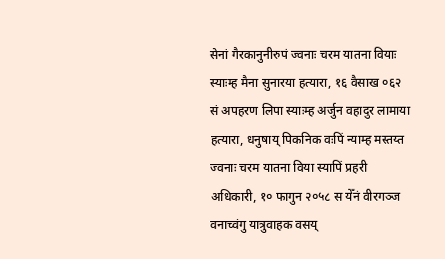सेनां गैरकानुनीरुपं ज्वनाः चरम यातना वियाः स्याःम्ह मैना सुनारया हत्यारा, १६ वैसाख ०६२ सं अपहरण लिपा स्याःम्ह अर्जुन वहादुर लामाया हत्यारा, धनुषाय् पिकनिक वःपिं न्याम्ह मस्तय्त ज्वनाः चरम यातना विया स्यापिं प्रहरी अधिकारी, १० फागुन २०५८ स येँनं वीरगञ्ज वनाच्वंगु यात्रुवाहक वसय्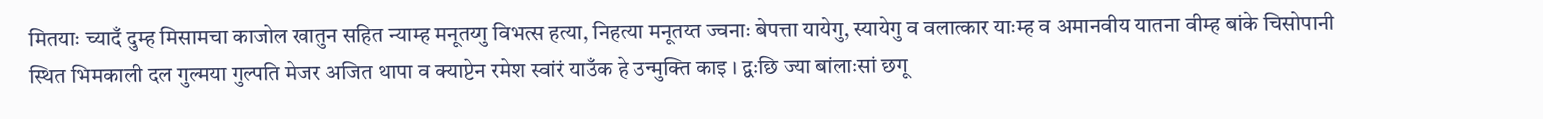मितयाः च्यादँ दुम्ह मिसामचा काजोल खातुन सहित न्याम्ह मनूतय्गु विभत्स हत्या, निहत्या मनूतय्त ज्वनाः बेपत्ता यायेगु, स्यायेगु व वलात्कार याःम्ह व अमानवीय यातना वीम्ह बांके चिसोपानी स्थित भिमकाली दल गुल्मया गुल्पति मेजर अजित थापा व क्याप्टेन रमेश स्वांरं याउँक हे उन्मुक्ति काइ । द्वःछि ज्या बांलाःसां छगू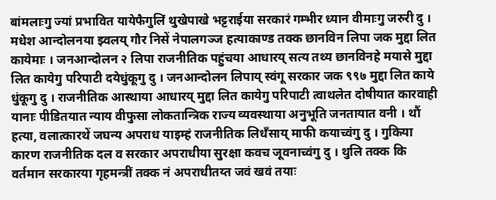बांमलाःगु ज्यां प्रभावित यायेफैगुलिं थुखेपाखे भट्टराईया सरकारं गम्भीर ध्यान वीमाःगु जरुरी दु ।
मधेश आन्दोलनया झ्वलय् गौर निसें नेपालगञ्ज हत्याकाण्ड तक्क छानविन लिपा जक मुद्दा लित कायेमाः । जनआन्दोलन २ लिपा राजनीतिक पहुंचया आधारय् सत्य तथ्य छानविनहे मयासे मुद्दा लित कायेगु परिपाटी दयेधुंकूगु दु । जनआन्दोलन लिपाय् स्वंगू सरकार जक ९९७ मुद्दा लित काये धुंकूगु दु । राजनीतिक आस्थाया आधारय् मुद्दा लित कायेगु परिपाटी त्वाथलेत दोषीयात कारवाही यानाः पीडितयात न्याय वीफुसा लोकतान्त्रिक राज्य व्यवस्थाया अनुभूति जनतायात वनी । थौं हत्या, वलात्कारथें जघन्य अपराध याइम्हं राजनीतिक लिधँसाय् माफी कयाच्वंगु दु । गुकिया कारण राजनीतिक दल व सरकार अपराधीया सुरक्षा कवच जूवनाच्वंगु दु । थुलि तक्क कि वर्तमान सरकारया गृहमन्त्रीं तक्क नं अपराधीतय्त जवं खवं तयाः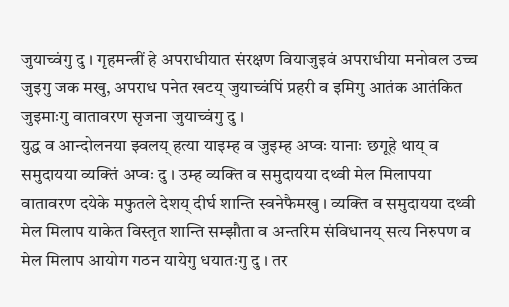जुयाच्वंगु दु । गृहमन्त्रीं हे अपराधीयात संरक्षण वियाजुइवं अपराधीया मनोवल उच्च जुइगु जक मखु, अपराध पनेत खटय् जुयाच्वंपिं प्रहरी व इमिगु आतंक आतंकित जुइमाःगु वातावरण सृजना जुयाच्वंगु दु ।
युद्ध व आन्दोलनया झ्वलय् हत्या याइम्ह व जुइम्ह अप्वः यानाः छगूहे थाय् व समुदायया व्यक्तिं अप्वः दु । उम्ह व्यक्ति व समुदायया दथ्वी मेल मिलापया वातावरण दयेके मफुतले देशय् दीर्घ शान्ति स्वनेफैमखु । व्यक्ति व समुदायया दथ्वी मेल मिलाप याकेत विस्तृत शान्ति सम्झौता व अन्तरिम संविधानय् सत्य निरुपण व मेल मिलाप आयोग गठन यायेगु धयातःगु दु । तर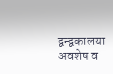द्वन्द्वकालया अवशेष व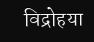विद्रोहया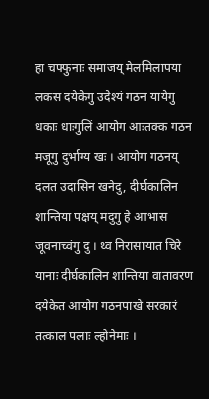हा चफ्फुनाः समाजय् मेलमिलापया लकस दयेकेगु उदेश्यं गठन यायेगु धकाः धाःगुलिं आयोग आःतक्क गठन मजूगु दुर्भाग्य खः । आयोग गठनय् दलत उदासिन खनेदु, दीर्घकालिन शान्तिया पक्षय् मदुगु हे आभास जूवनाच्वंगु दु । थ्व निरासायात चिरे यानाः दीर्घकालिन शान्तिया वातावरण दयेकेत आयोग गठनपाखे सरकारं तत्काल पलाः ल्होनेमाः ।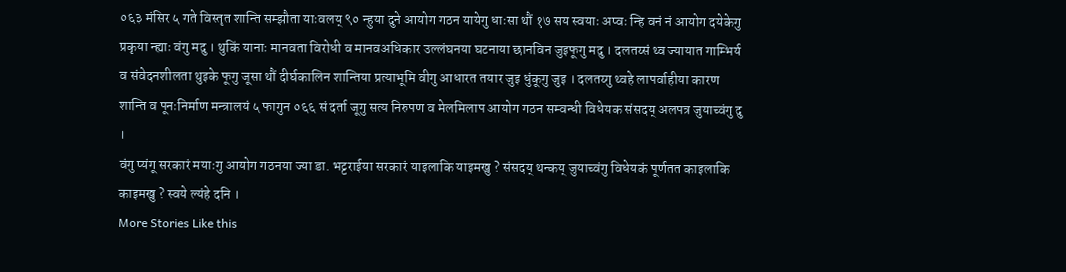०६३ मंसिर ५ गते विस्तृत शान्ति सम्झौता याःवलय् ९० न्हुया दुने आयोग गठन यायेगु धाःसा थौं १७ सय स्वयाः अप्वः न्हि वनं नं आयोग दयेकेगु प्रकृया न्ह्याः वंगु मदु । थुकिं यानाः मानवता विरोधी व मानवअधिकार उल्लंघनया घटनाया छानविन जुइफूगु मदु । दलतय्सं थ्व ज्यायात गाम्भिर्य व संवेदनशीलता थुइके फूगु जूसा थौं दीर्घकालिन शान्तिया प्रत्याभूमि वीगु आधारत तयार जुइ धुंकूगु जुइ । दलतय्गु थ्वहे लापर्वाहीया कारण शान्ति व पूनःनिर्माण मन्त्रालयं ५ फागुन ०६६ सं दर्ता जूगु सत्य निरुपण व मेलमिलाप आयोग गठन सम्वन्धी विधेयक संसदय् अलपत्र जुयाच्वंगु दु ।
वंगु प्यंगू सरकारं मयाःगु आयोग गठनया ज्या डा. भट्टराईया सरकारं याइलाकि याइमखु ? संसदय् थन्कय् जुयाच्वंगु विधेयकं पूर्णतत काइलाकि काइमखु ? स्वये ल्यंहे दनि ।
More Stories Like this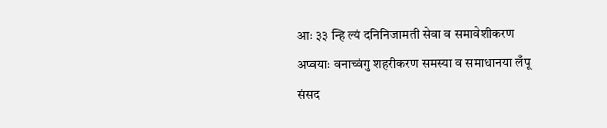आः ३३ न्हि ल्यं दनिनिजामती सेवा व समावेशीकरण
अप्वयाः वनाच्वंगु शहरीकरण समस्या व समाधानया लँपू
संसद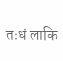तःधं लाकि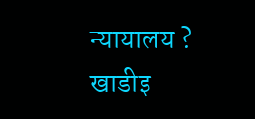न्यायालय ?
खाडीइ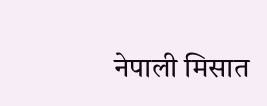नेपाली मिसात